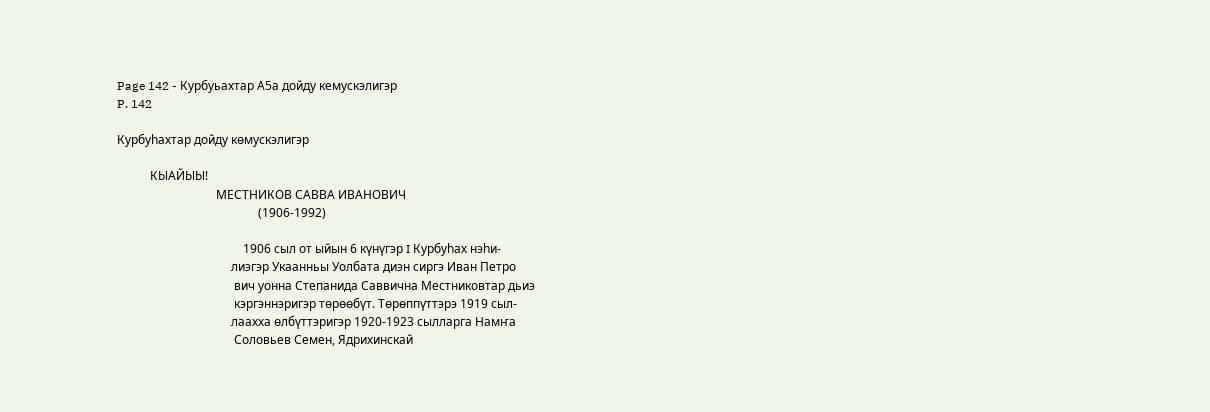Page 142 - Курбуьахтар А5а дойду кемускэлигэр
P. 142

Курбуһахтар дойду көмускэлигэр

           КЫАЙЫЫ!
                                 МЕСТНИКОВ САВВА ИВАНОВИЧ
                                               (1906-1992)

                                          1906 сыл от ыйын 6 күнүгэр I Курбуһах нэһи-
                                      лиэгэр Укаанньы Уолбата диэн сиргэ Иван Петро
                                       вич уонна Степанида Саввична Местниковтар дьиэ
                                       кэргэннэригэр төрөөбүт. Төрөппүттэрэ 1919 сыл-
                                      лаахха өлбүттэригэр 1920-1923 сылларга Намҥа
                                       Соловьев Семен, Ядрихинскай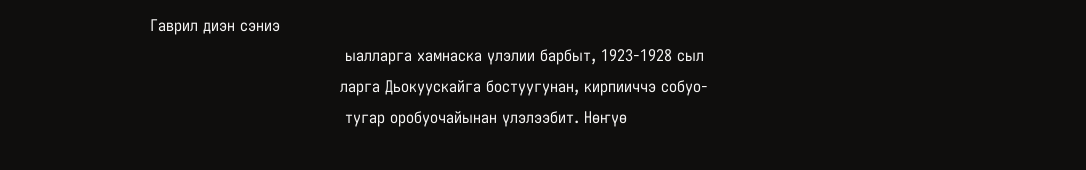Гаврил диэн сэниэ
                                       ыалларга хамнаска үлэлии барбыт, 1923-1928 сыл
                                      ларга Дьокуускайга бостуугунан, кирпииччэ собуо-
                                       тугар оробуочайынан үлэлээбит. Нөҥүө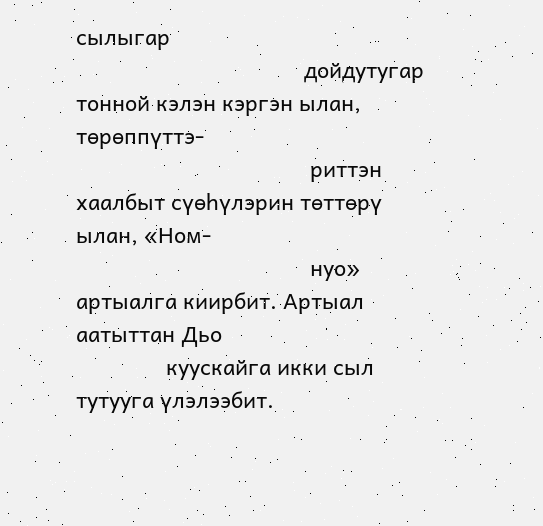сылыгар
                                      дойдутугар тонной кэлэн кэргэн ылан, төрөппүттэ-
                                       риттэн хаалбыт сүөһүлэрин төттөрү ылан, «Ном-
                                       нуо» артыалга киирбит. Артыал аатыттан Дьо
               куускайга икки сыл тутууга үлэлээбит.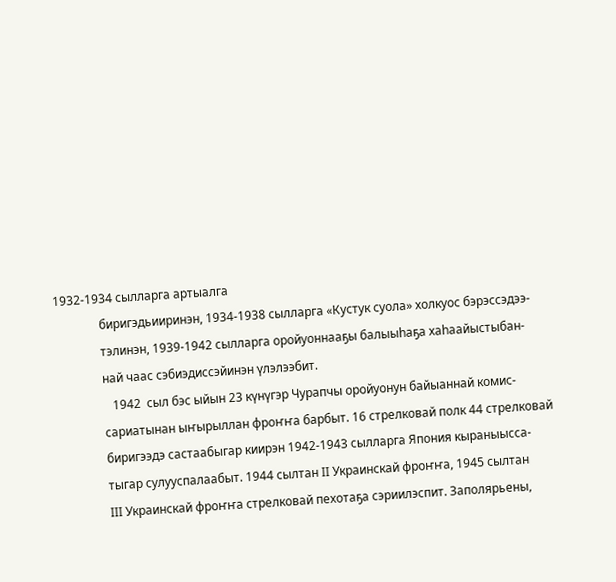1932-1934 сылларга артыалга
               биригэдьииринэн, 1934-1938 сылларга «Кустук суола» холкуос бэрэссэдээ-
               тэлинэн, 1939-1942 сылларга оройуоннааҕы балыыһаҕа хаһаайыстыбан-
               най чаас сэбиэдиссэйинэн үлэлээбит.
                  1942  сыл бэс ыйын 23 күнүгэр Чурапчы оройуонун байыаннай комис-
               сариатынан ыҥырыллан фроҥҥа барбыт. 16 стрелковай полк 44 стрелковай
               биригээдэ састаабыгар киирэн 1942-1943 сылларга Япония кыраныысса-
               тыгар сулууспалаабыт. 1944 сылтан II Украинскай фроҥҥа, 1945 сылтан
               III Украинскай фроҥҥа стрелковай пехотаҕа сэриилэспит. Заполярьены,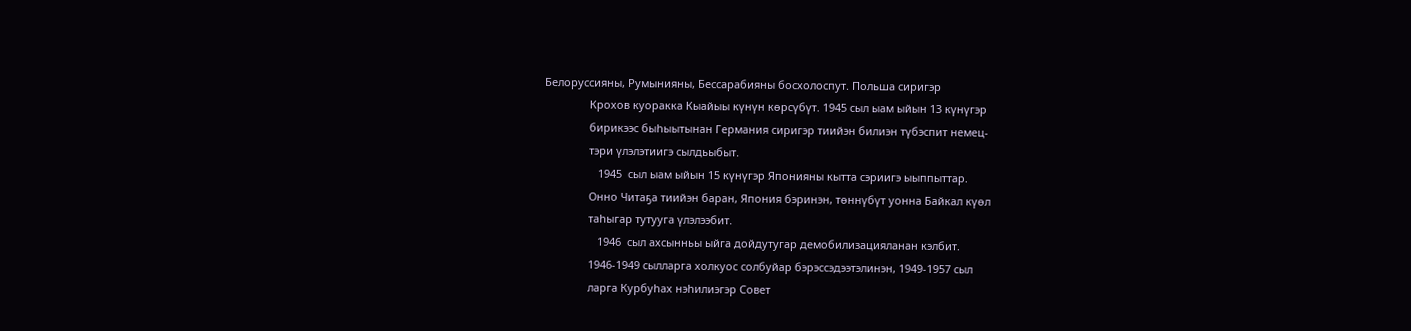Белоруссияны, Румынияны, Бессарабияны босхолоспут. Польша сиригэр
               Крохов куоракка Кыайыы күнүн көрсүбүт. 1945 сыл ыам ыйын 13 күнүгэр
               бирикээс быһыытынан Германия сиригэр тиийэн билиэн түбэспит немец-
               тэри үлэлэтиигэ сылдьыбыт.
                  1945  сыл ыам ыйын 15 күнүгэр Японияны кытта сэриигэ ыыппыттар.
               Онно Читаҕа тиийэн баран, Япония бэринэн, төннүбүт уонна Байкал күөл
               таһыгар тутууга үлэлээбит.
                  1946  сыл ахсынньы ыйга дойдутугар демобилизацияланан кэлбит.
               1946-1949 сылларга холкуос солбуйар бэрэссэдээтэлинэн, 1949-1957 сыл
               ларга Курбуһах нэһилиэгэр Совет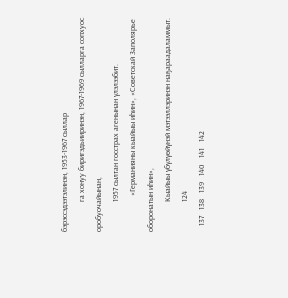бэрэссэдээтэлинэн, 1953-1967 сыллар
               га хонуу биригэдьииринэн, 1967-1969 сылларга сопхуос оробуочайынан,
               1957 сылтан госстрах агенынан үлэлээбит.
                  «Германияны кыайыы иһин», «Советскай Заполярье оборонатын иһин»,
               Кыайыы үбүлүөйүнэй мэтээллэринэн наҕараадаламмыт.
               124
   137   138   139   140   141   142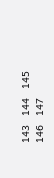143   144   145   146   147